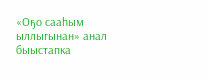«Оҕо сааһым ыллыгынан» анал быыстапка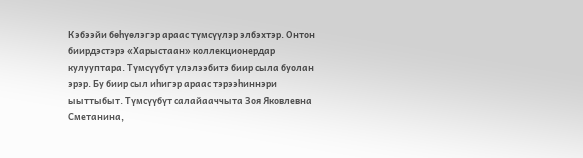Кэбээйи бөһүөлэгэр араас түмсүүлэр элбэхтэр. Онтон биирдэстэрэ «Харыстаан» коллекционердар кулууптара. Түмсүүбүт үлэлээбитэ биир сыла буолан эрэр. Бу биир сыл иһигэр араас тэрээһиннэри ыыттыбыт. Түмсүүбүт салайааччыта Зоя Яковлевна Сметанина,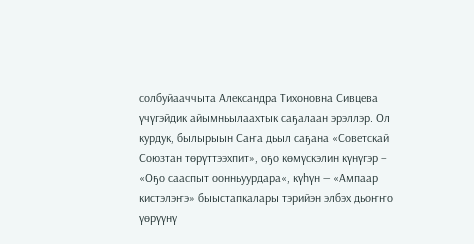солбуйааччыта Александра Тихоновна Сивцева үчүгэйдик айымньылаахтык саҕалаан эрэллэр. Ол курдук, былырыын Саҥа дьыл саҕана «Советскай Союзтан төрүттээхпит», оҕо көмүскэлин күнүгэр – «Оҕо сааспыт оонньуурдара«, күһүн — «Ампаар кистэлэҥэ» быыстапкалары тэрийэн элбэх дьоҥҥо үөрүүнү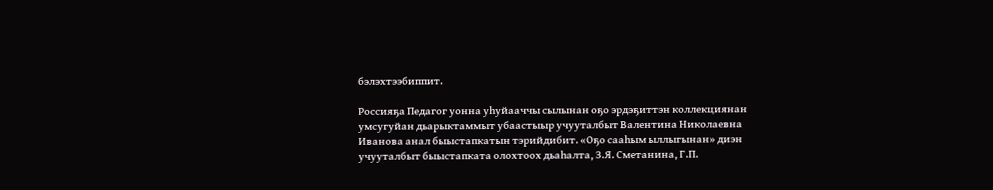бэлэхтээбиппит.

Россияҕа Педагог уонна уһуйааччы сылынан оҕо эрдэҕиттэн коллекциянан умсугуйан дьарыктаммыт убаастыыр учууталбыт Валентина Николаевна Иванова анал быыстапкатын тэрийдибит. «Оҕо сааһым ыллыгынан» диэн учууталбыт быыстапката олохтоох дьаһалта, З.Я. Сметанина, Г.П.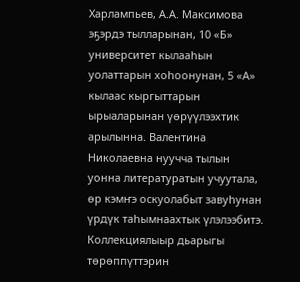Харлампьев, А.А. Максимова эҕэрдэ тылларынан, 10 «Б» университет кылааһын уолаттарын хоһоонунан, 5 «А» кылаас кыргыттарын ырыаларынан үөрүүлээхтик арылынна. Валентина Николаевна нуучча тылын уонна литературатын учуутала, өр кэмҥэ оскуолабыт завуһунан үрдүк таһымнаахтык үлэлээбитэ. Коллекциялыыр дьарыгы төрөппүттэрин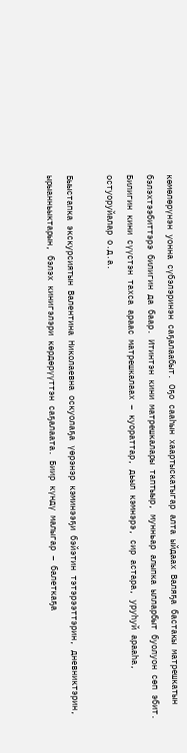көмөлөрүнэн уонна сүбэлэринэн саҕалаабыт. Оҕо сааһын хаартыскатыгар алта ыйдаах Валяҕа бастакы матрешкатын бэлэхтээбиттэрэ билигин да баар. Итинтэн кини матрешкалары таптыыр, мунньар алыпка ылларбыт буолуон сөп эбит. Билигин кини сүүстэн тахса араас матрешкалаах – куораттар, дьыл кэмнэрэ, сир астара, уруһуй арааһа, остуоруйалар о.д.а.

Быыстапка экскурсиятын Валентина Николаевна оскуолаҕа үөрэнэр кэминээҕи бэйэтин тэтэрээттэрин, дневниктэрин, ырыанньыктарын, бэлэх кинигэлэри көрдөрүүттэн саҕалаата. Биир күндү малыгар – балеткаҕа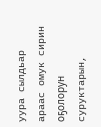уура сылдьар араас омук сирин оҕолорун суруктарын,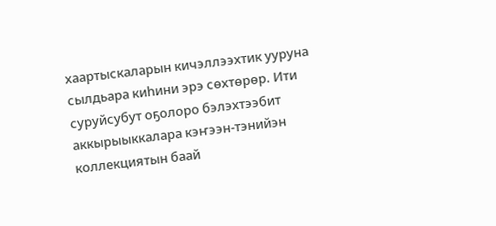хаартыскаларын кичэллээхтик ууруна сылдьара киһини эрэ сөхтөрөр. Ити суруйсубут оҕолоро бэлэхтээбит аккырыыккалара кэҥээн-тэнийэн коллекциятын баай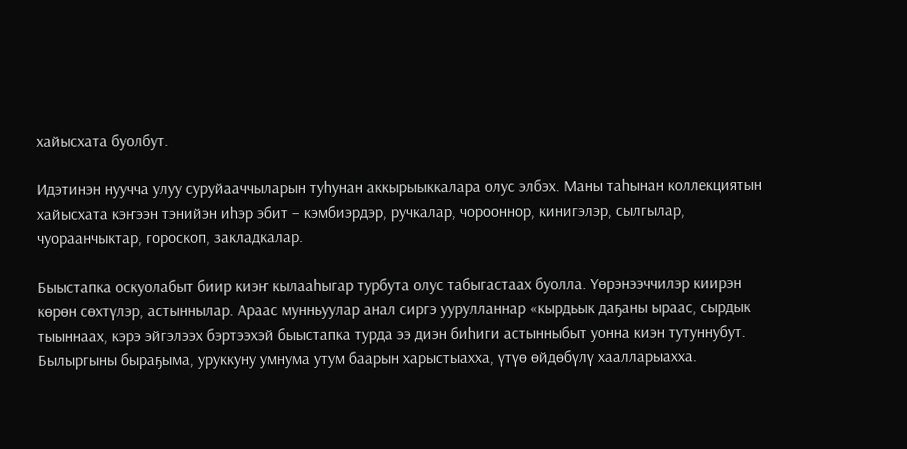хайысхата буолбут.

Идэтинэн нуучча улуу суруйааччыларын туһунан аккырыыккалара олус элбэх. Маны таһынан коллекциятын хайысхата кэҥээн тэнийэн иһэр эбит – кэмбиэрдэр, ручкалар, чорооннор, кинигэлэр, сылгылар, чуораанчыктар, гороскоп, закладкалар.

Быыстапка оскуолабыт биир киэҥ кылааһыгар турбута олус табыгастаах буолла. Үөрэнээччилэр киирэн көрөн сөхтүлэр, астыннылар. Араас мунньуулар анал сиргэ уурулланнар «кырдьык даҕаны ыраас, сырдык тыыннаах, кэрэ эйгэлээх бэртээхэй быыстапка турда ээ диэн биһиги астынныбыт уонна киэн тутуннубут.
Былыргыны быраҕыма, уруккуну умнума утум баарын харыстыахха, үтүө өйдөбүлү хаалларыахха.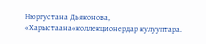Нюргустана Дьяконова, «Харыстаана«коллекционердар кулууптара.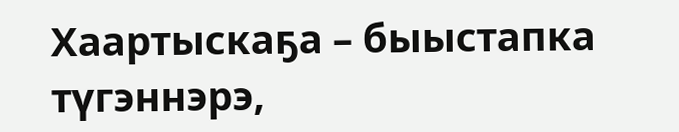Хаартыскаҕа – быыстапка түгэннэрэ,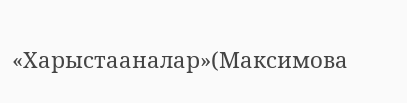«Харыстааналар»(Максимова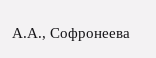А.А., Софронеева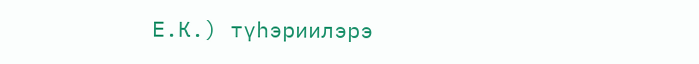Е.К.) түһэриилэрэ